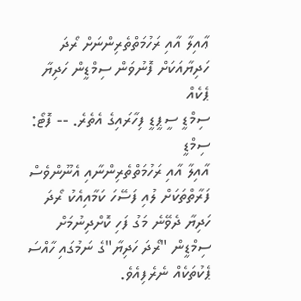ޢާއިލާ އާއި ރަހުމަތްތެރިންނަށް ރޯދަ ހަދިޔާއަކަށް ފޮނުވަން ސިމްޑީން ހަދިޔާ ޕެކެއް
ސިމްޑީ ސީޕީޑީ ފިހާރައިގެ އެތެރެ. -- ފޮޓޯ: ސިމްޑީ
އާއިލާ އާއި ރަހުމަތްތެރިންނާއި އެނޫންވެސް ފަރާތްތަކަށް ލުއި ފަސޭހަ ކަމާއިއެކު ރޯދަ ހަދިޔާ ދެވޭނެ މަގު ފަހި ކޮށްދިނުމަށް ސިމްޑީން "ރޯދަ ހަދިޔާ"ގެ ނަމުގައި ހާއްސަ ޕެކުތަކެއް ނެރެފިއެވެ.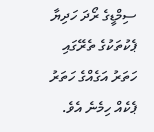ސިމްޑީގެ ރޯދަ ހަދިޔާ ޕެކުތަކުގެ ތެރޭގައި ހަތަރު އަގެއްގެ ހަތަރު ޕެކެއް ހިމެނެ އެވެ.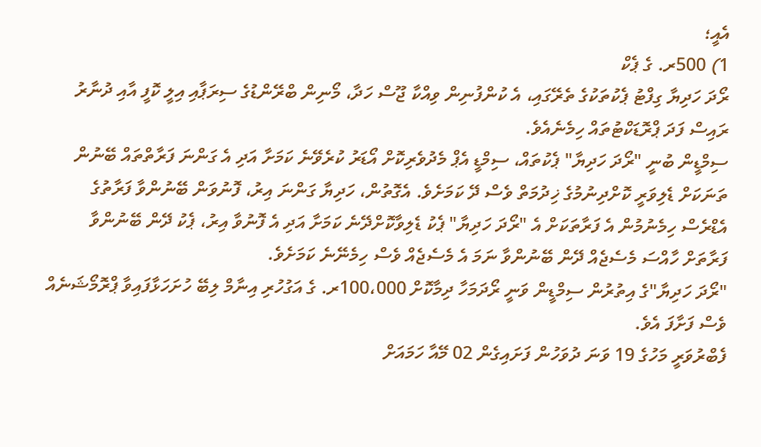އެއީ؛
1) 500ރ. ގެ ޕެކް
ރޯދަ ހަދިޔާ ގިފްޓު ޕެކުތަކުގެ ތެރޭގައި، އެ ކުންފުނިން ވިއްކާ ޖޫސް ހަދާ، މޯނިން ބްރޭންޑުގެ ސިރަޕާއި އިލީ ކޮފީ އާއި ދުނާރު ރައިސް ފަދަ ޕްރޮޑަކްޓުތައް ހިމެނެއެވެ.
ސިމްޑީން ބުނީ "ރޯދަ ހަދިޔާ" ޕެކުތައް، ސިމްޑީ އެޕް މެދުވެރިކޮށް އޯޑަރު ކުރެވޭނެ ކަމަށާ އަދި އެ ގަންނަ ފަރާތްތައް ބޭނުން ތަނަކަށް ޑެލިވަރީ ކޮށްދިނުމުގެ ޚިދުމަތް ވެސް ދޭ ކަމަށެވެ. އެގޮތުން، ހަދިޔާ ގަންނަ އިރު، ފޮނުވަން ބޭނުންވާ ފަރާތުގެ އެޑްރެސް ހިމެނުމުން އެ ފަރާތަކަށް އެ "ރޯދަ ހަދިޔާ" ޕެކު ޑެލިވާކޮށްދޭނެ ކަމަށާ އަދި އެ ފޮނުވާ އިރު، ޕެކު ދޭން ބޭނުންވާ ފަރާތަށް ހާއްސަ މެސެޖެއް ދޭން ބޭނުންވާ ނަމަ އެ މެސެޖެއް ވެސް ހިމެނޭނެ ކަމަށެވެ.
"ރޯދަ ހަދިޔާ"ގެ އިތުރުން ސިމްޑީން ވަނީ ރޯދަމަހާ ދިމާކޮށް 100،000ރ. ގެ އަގުހުރި އިނާމް ލިބޭ ހުށަހަޅާފައިވާ ޕްރޮމޯޝަނެއް ވެސް ފަށާފަ އެވެ.
ފެބްރުވަރީ މަހުގެ 19 ވަނަ ދުވަހުން ފަށައިގެން 02 މޭއާ ހަމައަށް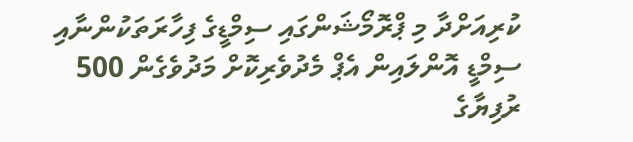ކުރިއަށްދާ މި ޕްރޮމޯޝަންގައި ސިމްޑީގެ ފިހާރަތަކުންނާއި ސިމްޑީ އޮންލައިން އެޕް މެދުވެރިކޮށް މަދުވެގެން 500 ރުފިޔާގެ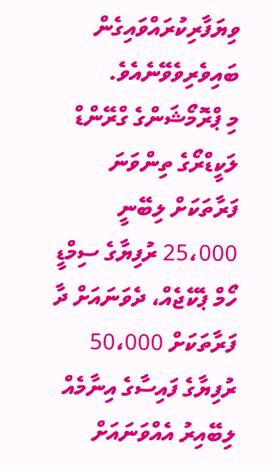ވިޔަފާރިކުރައްވައިގެން ބައިވެރިވެވޭނެއެވެ.
މި ޕްރޮމޯޝަންގެ ގްރޭންޑް ލަކީޑްރޯގެ ތިންވަނަ ފަރާތަކަށް ލިބޭނީ 25،000 ރުފިޔާގެ ސިމްޑީ ހޯމް ޕެކޭޖެއް، ދެވަނައަށް ދާ ފަރާތަކަށް 50،000 ރުފިޔާގެ ފައިސާގެ އިނާމެއް ލިބޭއިރު އެއްވަނައަށް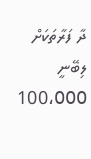ދާ ފަރާތަކަށް ލިބޭނީ 100،000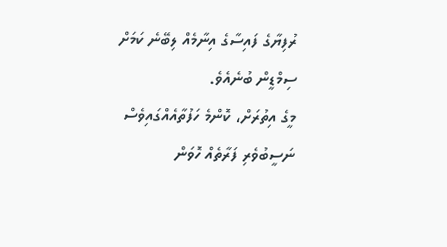ރުފިޔާގެ ފައިސާގެ އިނާމެއް ލިބޭނެ ކަމަށް ސިމްޑީން ބުނެއެވެ.
މީގެ އިތުރަށް، ކޮންމެ ހަފުތާއެއްގައިވެސް ނަސީބުވެރި ފަރާތެއް ހޮވަން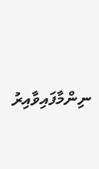ނިންމާފައިވާއިރު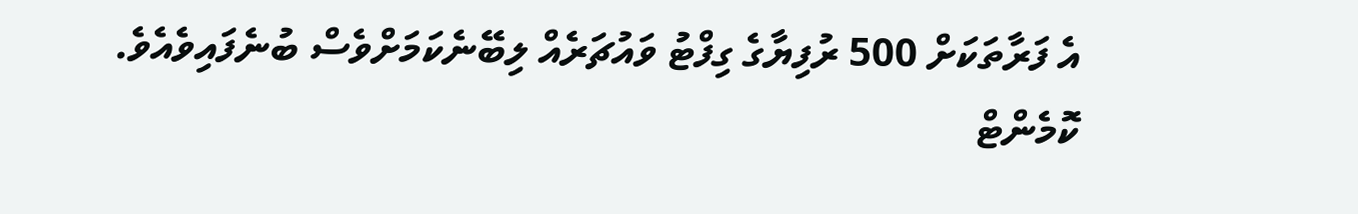އެ ފަރާތަކަށް 500 ރުފިޔާގެ ގިފްޓު ވައުޗަރެއް ލިބޭނެކަމަށްވެސް ބުނެފައިވެއެވެ.
ކޮމެންޓް